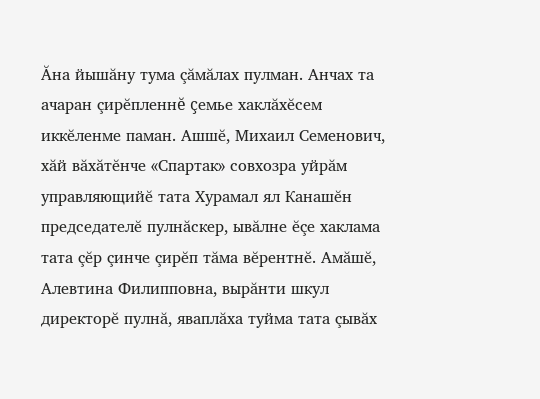Ăна йышăну тума çăмăлах пулман. Анчах та ачаран çирĕпленнĕ çемье хаклăхĕсем иккĕленме паман. Ашшĕ, Михаил Семенович, хăй вăхăтĕнче «Спартак» совхозра уйрăм управляющийĕ тата Хурамал ял Канашĕн председателĕ пулнăскер, ывăлне ĕçе хаклама тата çĕр çинче çирĕп тăма вĕрентнĕ. Амăшĕ, Алевтина Филипповна, вырăнти шкул директорĕ пулнă, яваплăха туйма тата çывăх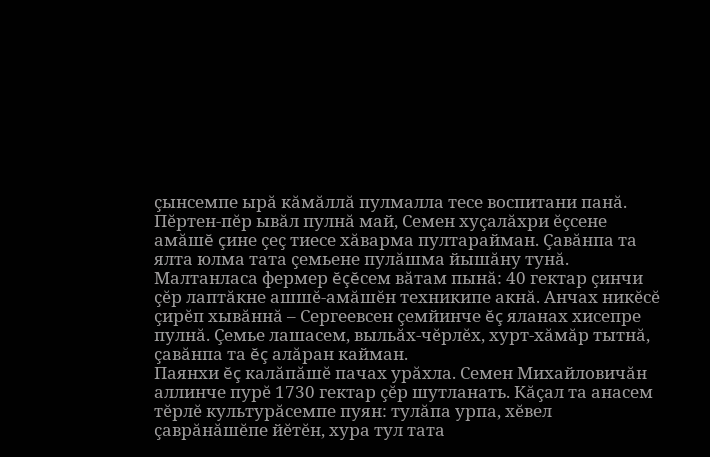çынсемпе ырă кăмăллă пулмалла тесе воспитани панă. Пĕртен-пĕр ывăл пулнă май, Семен хуçалăхри ĕçсене амăшĕ çине çеç тиесе хăварма пултарайман. Çавăнпа та ялта юлма тата çемьене пулăшма йышăну тунă.
Малтанласа фермер ĕçĕсем вăтам пынă: 40 гектар çинчи çĕр лаптăкне ашшĕ-амăшĕн техникипе акнă. Анчах никĕсĕ çирĕп хывăннă – Сергеевсен çемйинче ĕç яланах хисепре пулнă. Çемье лашасем, выльăх-чĕрлĕх, хурт-хăмăр тытнă, çавăнпа та ĕç алăран кайман.
Паянхи ĕç калăпăшĕ пачах урăхла. Семен Михайловичăн аллинче пурĕ 1730 гектар çĕр шутланать. Кăçал та анасем тĕрлĕ культурăсемпе пуян: тулăпа урпа, хĕвел çаврăнăшĕпе йĕтĕн, хура тул тата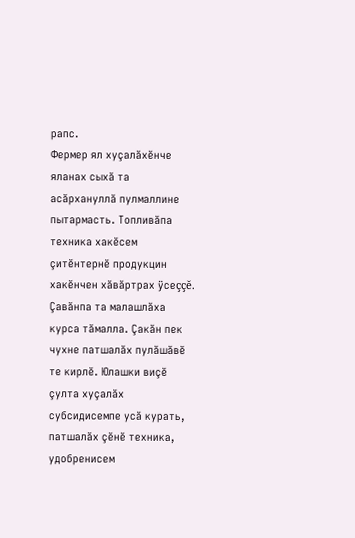рапс.
Фермер ял хуçалăхĕнче яланах сыхă та асăрхануллă пулмаллине пытармасть. Топливăпа техника хакĕсем çитĕнтернĕ продукцин хакĕнчен хăвăртрах ÿсеççĕ. Çавăнпа та малашлăха курса тăмалла. Çакăн пек чухне патшалăх пулăшăвĕ те кирлĕ. Юлашки виçĕ çулта хуçалăх субсидисемпе усă курать, патшалăх çĕнĕ техника, удобренисем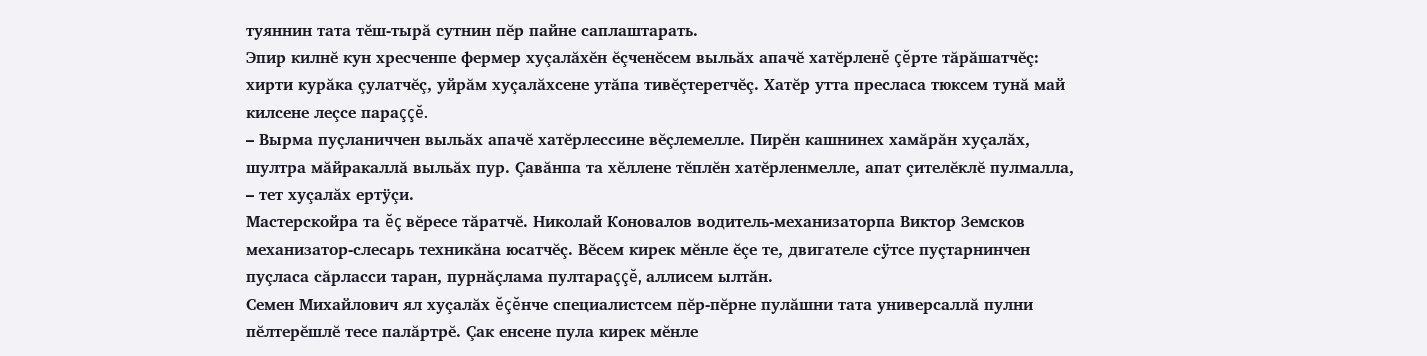туяннин тата тĕш-тырă сутнин пĕр пайне саплаштарать.
Эпир килнĕ кун хресченпе фермер хуçалăхĕн ĕçченĕсем выльăх апачĕ хатĕрленĕ çĕрте тăрăшатчĕç: хирти курăка çулатчĕç, уйрăм хуçалăхсене утăпа тивĕçтеретчĕç. Хатĕр утта пресласа тюксем тунă май килсене леçсе параççĕ.
– Вырма пуçланиччен выльăх апачĕ хатĕрлессине вĕçлемелле. Пирĕн кашнинех хамăрăн хуçалăх, шултра мăйракаллă выльăх пур. Çавăнпа та хĕллене тĕплĕн хатĕрленмелле, апат çителĕклĕ пулмалла, – тет хуçалăх ертÿçи.
Мастерскойра та ĕç вĕресе тăратчĕ. Николай Коновалов водитель-механизаторпа Виктор Земсков механизатор-слесарь техникăна юсатчĕç. Вĕсем кирек мĕнле ĕçе те, двигателе сÿтсе пуçтарнинчен пуçласа сăрласси таран, пурнăçлама пултараççĕ, аллисем ылтăн.
Семен Михайлович ял хуçалăх ĕçĕнче специалистсем пĕр-пĕрне пулăшни тата универсаллă пулни пĕлтерĕшлĕ тесе палăртрĕ. Çак енсене пула кирек мĕнле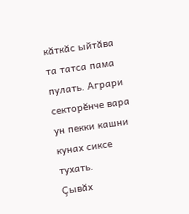кăткăс ыйтăва та татса пама пулать. Аграри секторĕнче вара ун пекки кашни кунах сиксе тухать.
Çывăх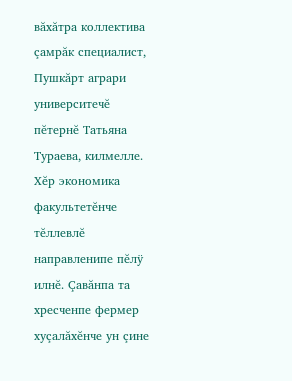вăхăтра коллектива çамрăк специалист, Пушкăрт аграри университечĕ пĕтернĕ Татьяна Тураева, килмелле. Хĕр экономика факультетĕнче тĕллевлĕ направленипе пĕлÿ илнĕ. Çавăнпа та хресченпе фермер хуçалăхĕнче ун çине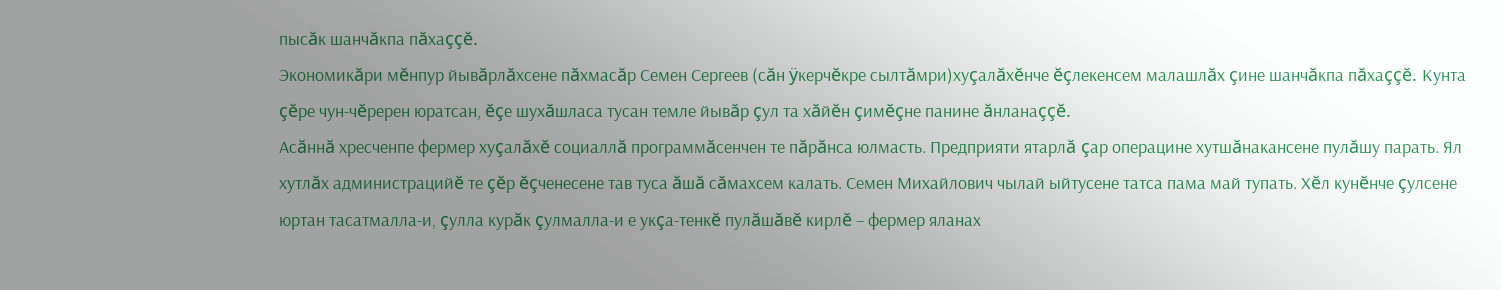пысăк шанчăкпа пăхаççĕ.
Экономикăри мĕнпур йывăрлăхсене пăхмасăр Семен Сергеев (сăн ÿкерчĕкре сылтăмри)хуçалăхĕнче ĕçлекенсем малашлăх çине шанчăкпа пăхаççĕ. Кунта çĕре чун-чĕререн юратсан, ĕçе шухăшласа тусан темле йывăр çул та хăйĕн çимĕçне панине ăнланаççĕ.
Асăннă хресченпе фермер хуçалăхĕ социаллă программăсенчен те пăрăнса юлмасть. Предприяти ятарлă çар операцине хутшăнакансене пулăшу парать. Ял хутлăх администрацийĕ те çĕр ĕçченесене тав туса ăшă сăмахсем калать. Семен Михайлович чылай ыйтусене татса пама май тупать. Хĕл кунĕнче çулсене юртан тасатмалла-и, çулла курăк çулмалла-и е укçа-тенкĕ пулăшăвĕ кирлĕ – фермер яланах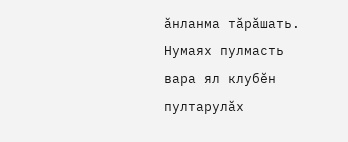ăнланма тăрăшать. Нумаях пулмасть вара ял клубĕн пултарулăх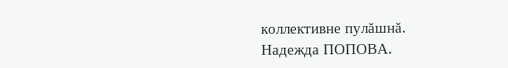коллективне пулăшнă.
Надежда ПОПОВА.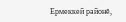Ермеккей районĕ,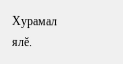Хурамал ялĕ.